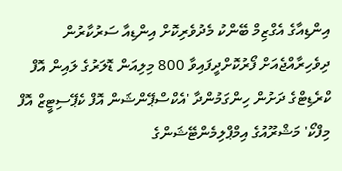އިންޑިއާގެ އެގްޒިމް ބޭންކު މެދުވެރިކޮށް އިންޑިއާ ސަރުކާރުން ދިވެހިރާއްޖެއަށް ފޯރުކޮށްދީފައިވާ 800 މިލިއަން ޑޮލަރުގެ ލައިން އޮފް ކްރެޑިޓްގެ ދަށުން ހިންގަމުންދާ 'އެކްސްޕޭންޝަން އޮފް ކެޕޭސިޓީޒް އޮފް މިފްކޯ' މަޝްރޫއުގެ އިމްޕްލިމެންޓޭޝަންގެ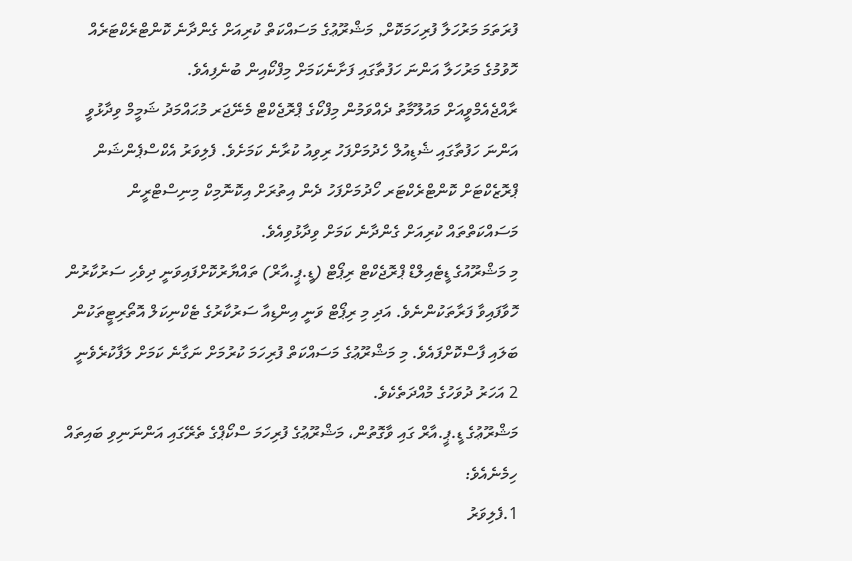ފުރަތަމަ މަރުހަލާ ފުރިހަމަކޮށް, މަޝްރޫޢުގެ މަސައްކަތް ކުރިއަށް ގެންދާނެ ކޮންޓްރެކްޓަރެއް ހޮވުމުގެ މަރުހަލާ އަންނަ ހަފުތާގައި ފަށާނެކަމަށް މިފްކޯއިން ބުނެފިއެވެ.
ރާއްޖެއެމްވީއަށް މައުލޫމާތު ދެއްވަމުން މިފްކޯގެ ޕްރޮޖެކްޓް މެނޭޖަރ މުޙައްމަދު ޝަމީމް ވިދާޅުވީ އަންނަ ހަފުތާގައި ޝެޑިއުލް ހެދުމަށްފަހު ރިވިއު ކުރާނެ ކަމަށެވެ. ފެލިވަރު އެކްސްޕެންޝަން ޕްރޮޒެކްޓަށް ކޮންޓްރެކްޓަރ ހޯދުމަށްފަހު ދެން އިތުރަށް އިކޮނޮމިކް މިނިސްޓްރީން މަސައްކަތްތައް ކުރިއަށް ގެންދާނެ ކަމަށް ވިދާޅުވިއެވެ.
މި މަޝްރޫއުގެ ޑީޓެއިލްޑް ޕްރޮޖެކްޓް ރިޕޯޓް (ޑީ.ޕީ.އާރް) ތައްޔާރުކޮށްފައިވަނީ ދިވެހި ސަރުކާރުން ހޮވާފައިވާ ފަރާތަކުންނެވެ. އަދި މި ރިޕޯޓް ވަނީ އިންޑިއާ ސަރުކާރުގެ ޓެކްނިކަލް އޮތޯރިޓީތަކުން ބަލައި ފާސްކޮށްފައެވެ. މި މަޝްރޫޢުގެ މަސައްކަތް ފުރިހަމަ ކުރުމަށް ނަގާނެ ކަމަށް ލަފާކުރެވެނީ 2 އަހަރު ދުވަހުގެ މުއްދަތެކެވެ.
މަޝްރޫޢުގެ ޑީ.ޕީ.އާރް ގައި ވާގޮތުން، މަޝްރޫޢުގެ ފުރިހަމަ ސްކޯޕްގެ ތެރޭގައި އަންނަނިވި ބައިތައް ހިމެނެއެވެ:
1.ފެލިވަރު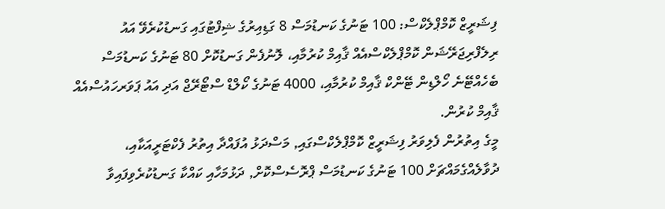ފިޝަރީޒް ކޮމްޕްލެކްސް: 100 ޓަނުގެ ކަނޑުމަސް 8 ގަޑިއިރުގެ ޝިފްޓުގައި ގަނޑުކުރެވޭ އައު ރިލެފްރިޖަރޭޝަން ކޮމްޕްލެކްސްއެއް ޤާއިމް ކުރުމާއި، ލޮނުފެން ގަނޑުކޮށް 80 ޓަނުގެ ކަނޑުމަސް ބެހެއްޓޭނެ ހޯލްޑިން ޓޭންކް ޤާއިމް ކުރުމާއި، 4000 ޓަނުގެ ކޯލްޑް ސްޓޯރޭޖް އަދި އައު ޕަވަރހައުސްއެއް ޤާއިމް ކުރުން.
މީގެ އިތުރުން ފެލިވަރު ފިޝަރީޒް ކޮމްޕްލެކްސްގައި, މަސްދަޅު އުފައްދާ އިތުރު ފެކްޓަރީއަކާއި، ދުވާލެއްގެމައްޗަށް 100 ޓަނުގެ ކަނޑުމަސް ޕްރޮސެސްކޮށް, ދަޅުމަހާއި ކައްކާ ގަނޑުކުރެވިފައިވާ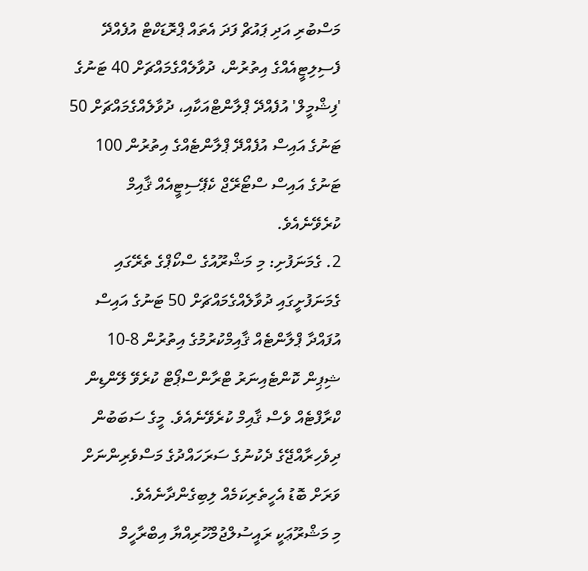މަސްބުރި އަދި ޕައުޗް ފަދަ އެތައް ޕްރޮޑަކްޓް އުފެއްދޭ ފެސިލިޓީއެއްގެ އިތުރުން، ދުވާލެއްގެމައްޗަށް 40 ޓަނުގެ 'ފިޝްމީލް' އުފެއްދޭ ޕްލާންޓްއަކާއި، ދުވާލެއްގެމައްޗަށް 50 ޓަނުގެ އައިސް އުފެއްދޭ ޕްލާންޓެއްގެ އިތުރުން 100 ޓަނުގެ އައިސް ސްޓޯރޭޖް ކެޕޭސިޓީއެއް ޤާއިމް ކުރެވޭނެއެވެ.
2. ގެމަނަފުށި: މި މަޝްރޫއުގެ ސްކޯޕްގެ ތެރޭގައި ގެމަނަފުށީގައި ދުވާލެއްގެމައްޗަށް 50 ޓަނުގެ އައިސް އުފައްދާ ޕްލާންޓެއް ޤާއިމްކުރުމުގެ އިތުރުން 8-10 ޝިޕިން ކޮންޓެއިނަރު ޓްރާންސްޕޯޓް ކުރެވޭ ލޭންޑިން ކްރާފްޓެއް ވެސް ޤާއިމް ކުރެވޭނެއެވެ. މީގެ ސަބަބުން ދިވެހިރާއްޖޭގެ ދެކުނުގެ ސަރަހައްދުގެ މަސްވެރިންނަށް ވަރަށް ބޮޑު އެހީތެރިކަމެއް ލިބިގެންދާނެއެވެ.
މި މަޝްރޫޢަކީ ރައީސުލްޖުމްހޫރިއްޔާ އިބްރާހީމް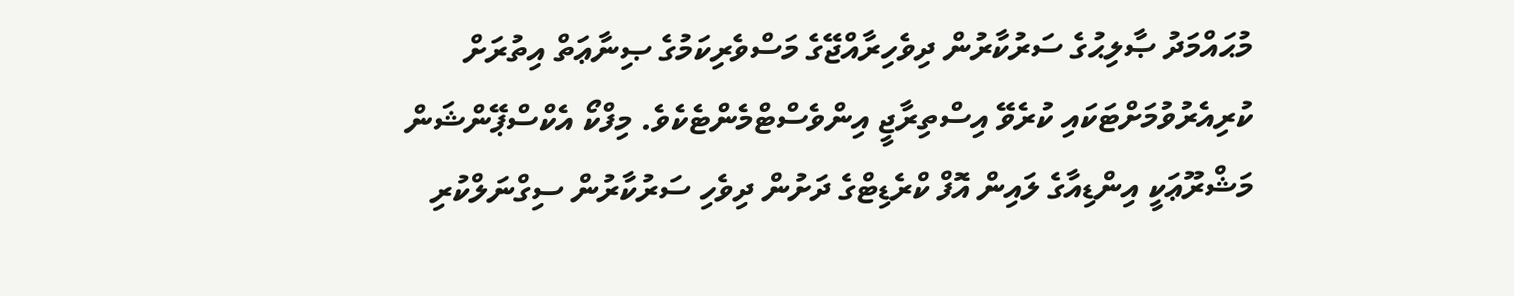މުޙައްމަދު ޞާލިޙުގެ ސަރުކާރުން ދިވެހިރާއްޖޭގެ މަސްވެރިކަމުގެ ޞިނާޢަތް އިތުރަށް ކުރިއެރުވުމަށްޓަކައި ކުރެވޭ އިސްތިރާޖީ އިންވެސްޓްމެންޓެކެވެ. މިފްކޯ އެކްސްޕޭންޝަން މަޝްރޫޢަކީ އިންޑިއާގެ ލައިން އޮފް ކްރެޑިޓްގެ ދަށުން ދިވެހި ސަރުކާރުން ސިގްނަލްކުރި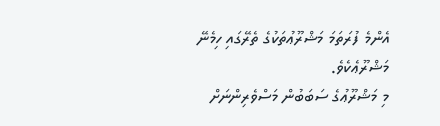އެންމެ ފުރަތަމަ މަޝްރޫޢުތަކުގެ ތެރޭގައި ހިމެނޭ މަޝްރޫޢެކެވެ.
މި މަޝްރޫޢުގެ ސަބަބުން މަސްވެރިންނަށް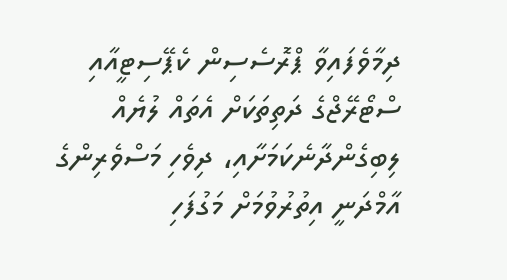ދިމާވެފައިވާ ޕްރޮސެސިން ކެޕޭސިޓީއާއި ސްޓޯރޭޖްގެ ދަތިތަކަށް އެތައް ލުޔެއް ލިބިގެންދާނެކަމަށާއި، ދިވެހި މަސްވެރިންގެ އާމްދަނީ އިތުރުވުމަށް މަގުފަހި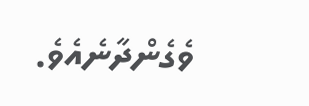ވެގެންދާނެއެވެ.